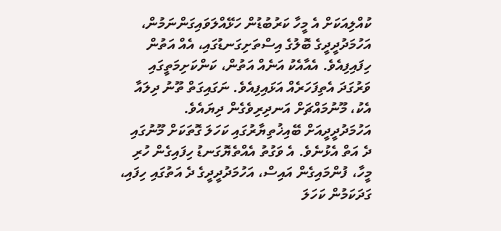ކުއްލިއަކަށް އެ މީހާ ކަރުބުޑުން ހަޅޭއްލަވައިގަންނަމުން، އަހުމަދުދީދީގެ ބޮލުގެ އިސްތަށިގަނޑުގައި، އެއް އަތުން ހިފައިފިއެވެ. އެއާއެކު އަނެއް އަތުން، ކަންކަށިމަތީގައި ވަރުގަދަ އެތިފަހަރެއް އަޅައިފިއެވެ. ނަގައިގަތް ތޫނު ދިލައާ އެކު، މޫނުމައްޗަށް އަނދިރިވެގެން ދިޔައެވެ. އަހުމަދުދީދީއަށް ބޭއިޚުތިޔާރުގައި ކަހަލަ ގޮތަކަށް މޫނުގައި ދެ އަތް އެޅުނެވެ. އެ ވަގުތު އެއްތެޔޮގަނޑު ހިފައިގެން ހުރި މީހާ، ފުންމައިގެން އައިސް، އަހުމަދުދީދީގެ ދެ އަތުގައި ހިފައި، ގަދަކަމުން ކަހަލަ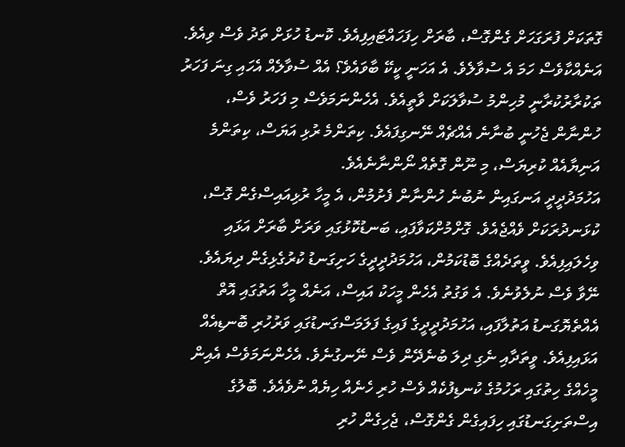ގޮތަކަށް ފުރަގަހަށް ގެންގޮސް، ބާރަށް ހިފަހައްޓައިފިއެވެ. ކޮނޑު ހުޅަށް ތަދު ވެސް ވިއެވެ.
އަނެއްކާވެސް ހަމަ އެ ސުވާލެވެ. އެ އަހަނީ ކީކޭ ބާވައެވެ؟ އެއް ސުވާލެއް އެހައި ގިނަ ފަހަރު ތަކުރާރުކުރާނީ މުހިންމު ސުވާލަކަށް ވާތީއެވެ. އެހެންނަމަވެސް މި ފަހަރު ވެސް، ހުންނާން ޖެހުނީ ބުނާނެ އެއްޗެއް ނޭނގިފައެވެ. ކިތަންމެ ރުޅި އަޔަސް، ކިތަންމެ އަނިޔާއެއް ކުރިޔަސް، މި ނޫން ގޮތެއް ނޯންނާނެއެވެ.
އަހުމަދުދީދީ އަނގައިން ނުބުނެ ހުންނާން ފެށުމުން، އެ މީހާ ރުޅިއައިސްގެން ގޮސް، ކުޅަނދުރަކަށް ވެއްޖެއެވެ. ގޮށްމުށްކަވާފައި، ބަނޑުކޮޅުގައި ވަރަށް ބާރަށް އަޅައި ވިހެލައިފިއެވެ. ވީތަދެއްގެ ބޮޑުކަމުން، އަހުމަދުދީދީގެ ހަށިގަނޑު ކުރުގެޅިގެން ދިޔައެވެ. ނޭވާ ވެސް ނުލެވުނެވެ. އެ ވަގުތު އެހެން މީހަކު އައިސް، އަނެއް މީހާ އަތުގައި އޮތް އެއްތެޔޮގަނޑު އަތުލާފައި، އަހުމަދުދީދީގެ ފައިގެ ފަލަމަސްގަނޑުގައި ވަރުހުރި ބޮނޑިއެއް އަޅައިފިއެވެ. ވީތަދާއި ނެގި ދިލަ ބުނެދޭން ވެސް ނޭނގުނެވެ. އެހެންނަމަވެސް އެއިން މީހެއްގެ ހިތުގައި ރަހުމުގެ ކުނޑިފުކެއް ވެސް ހުރި ހެނެއް ހިޔެއް ނުވެއެވެ. ބޮލުގެ އިސްތަށިގަނޑުގައި ހިފައިގެން ގެންގޮސް، ޖެހިގެން ހުރި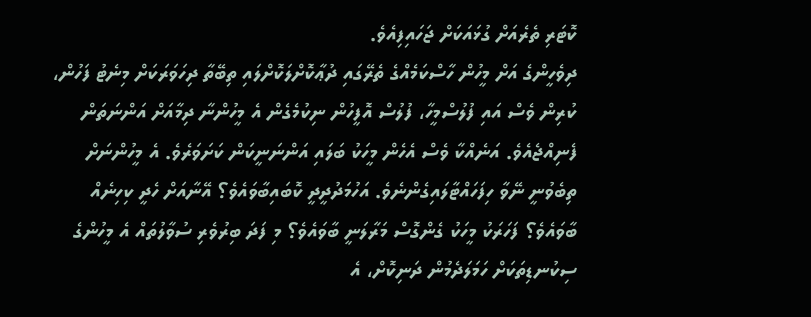ކޮޓަރި ތެރެއަށް ގުޅައަކަށް ޖަހައިފިއެވެ.
ދިވެހީންގެ އަށް މީހުން ހާސްކަމެއްގެ ތެރޭގައި ދުޢާކޮށްލަކޮށްލައި ތިބޭތާ ދިހަވަރަކަށް މިނެޓު ފަހުން، ކުރިން ވެސް އައި ފުލުސްމީހާ، ފުލުސް އޮފީހުން ނިކުމެގެން އެ މީހުންނާ ދިމާއަށް އަންނަތަން ފެނިއްޖެއެވެ. އަނެއްކާ ވެސް އެހެން މީހަކު ބަލައި އަންނަނީކަން ކަށަވަރެވެ. އެ މީހުންނަށް ތިބެވުނީ ނޭވާ ހިފަހައްޓާލައިގެންނެވެ. އަހުމަދުދީދީ ކޮބައިބާވައެވެ؟ އޭނާއަށް ހެދީ ކިހިނެއް ބާވައެވެ؟ ފަހަރަކު މީހަކު ގެންގޮސް މަރާލަނީ ބާވައެވެ؟ މި ފަދަ ބިރުވެރި ސުވާލުތައް އެ މީހުންގެ ސިކުނޑިތަކަށް ހަމަލަދެމުން ދަނިކޮށް، އެ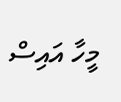މީހާ އައިސް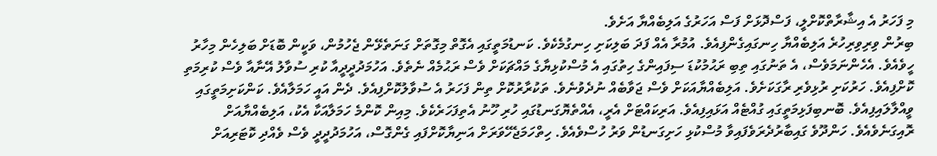މި ފަހަރު އެ އިޝާރާތްކޮށްލީ، ފަސްދޮޅަށް ފަސް އަހަރުގެ އަލިބެއްޔާ އަށެވެ.
ބިރުން ވިރިވިރިހުރެ އަލިބެއްޔާ ހިނގައިގެންފިއެވެ. އުމުރާ އެއް ފަދަ ބަލިކަށި ހިނގުމެކެވެ. ކަނޑުމަތީގައި އެގޮތް މިގޮތަށް ގަނަތެޅޭން ޖެހުމުން، ވަކީން ބޮޑަށް ބަލިހެން މިހާރު ހީވެއެވެ. އެހެންނަމަވެސް، އެ ތަނުގައި ތިބި ރަޙުމުކުޑަ ސިފައިންގެ ހިތުގައި އެ މުސްކުޅިޔާގެ މައްޗަކަށް ވެސް ރަޙުމެއް ނެތެވެ. އަހުމަދުދީދީއާ ކުރި ސުވާލު އޭނާއާ ވެސް ކުރިމަތި ކޮށްފިއެވެ. ހަރުކަށި ރުޅިވެރި ރާގަކަށެވެ. އަލިބެއްޔާއަކަށް ވެސް ޖަވާބެއް ނުދެވުނެވެ. ތަކުރާރުކޮށް ތިން ފަހަރު އެ ސުވާލުކޮށްފިއެވެ. ދެން އައީ ހަމަލާއެވެ. ކަންކަށިމަތީގައި ވީއްލާލައިފިއެވެ. ބޮނބިފަޅިމަތީގައި ގުއްޓެއް އަޅައިފިއެވެ. އަރިކައްޓަށް އެރީ، އެއްތެޔޮގަނޑުގައި ހުރި ހޫނު އެތިފަހަރެކެވެ. މިއިން ކޮންމެ ހަމަލާއަކާ އެކު، އަލިބެއްޔާއަށް ރޮއިގަނެވެއެވެ. ހަންދޫވެ ގައިބާރުދެރަވެފައިވާ މުސްކުޅި ހަށިގަނޑުން ވަރު ހުސްވެއެވެ. ހިތްހަމަޖެހޭވަރަށް އަނިޔާކޮށްފައި ގެންގޮސް، އަހުމަދުދީދީ ވެސް ވެއްދި ކޮޓަރިއަށް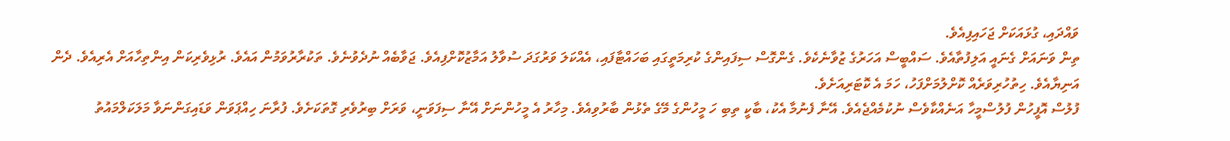ވައްދައި، ގުޅައަކަށް ޖަހައިފިއެވެ.
ތިން ވަނައަށް ގެނައީ އަލިފުތާއެވެ. ސައްބީސް އަހަރުގެ ޒުވާނެކެވެ. ގެންގޮސް ސިފައިންގެ ކުރިމަތީގައި ބަހައްޓާފައި، އެއްކަލަ ވަރުގަދަ ސުވާލު އަމާޒުކޮށްފިއެވެ. ޖަވާބެއް ނުދެވުނެވެ. ތަކުރާރުވަމުން އައެވެ. ރުޅިވެރިކަން އިންތިހާއަށް އެރިއެވެ. ދެން އަނިޔާއެވެ. ހިތުހުރިވަރެއް ކޮށްލުމަށްފަހު، ހަމަ އެ ކޮޓަރިއަށެވެ.
ފުލުސް އޮފީހުން ފުލުސްމީހާ އަނެއްކާވެސް ނުކުމެއްޖެއެވެ. އޭނާ ފެނުމާ އެކު، ބާކީ ތިބި ހަ މީހުންގެ މޭގެ ތެޅުން ބާރުވިއެވެ. މިހާރު އެ މީހުންނަށް އޭނާ ސިފަވަނީ، ވަރަށް ބިރުވެރި ގޮތަކަށެވެ. ފުރާނަ ހިއްޕަވަން ވަޑައިގަންނަވާ މަލަކަލްމައުތު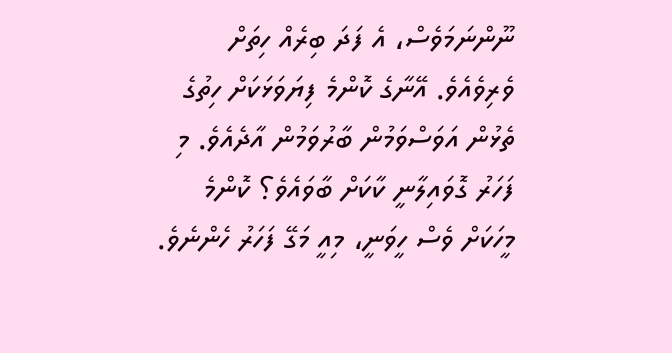ނޫންނަމަވެސް، އެ ފަދަ ބިރެއް ހިތަށް ވެރިވެއެވެ. އޭނާގެ ކޮންމެ ފިޔަވަޅަކަށް ހިތުގެ ތެޅުން އަވަސްވަމުން ބާރުވަމުން އާދެއެވެ. މި ފަހަރު ގޮވައިލާނީ ކާކަށް ބާވައެވެ؟ ކޮންމެ މީހަކަށް ވެސް ހީވަނީ، މިއީ މަގޭ ފަހަރު ހެންނެވެ.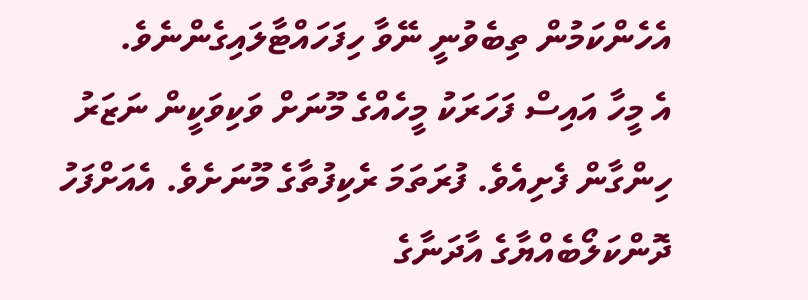އެހެންކަމުން ތިބެވުނީ ނޭވާ ހިފަހައްޓާލައިގެންނެވެ.
އެ މީހާ އައިސް ފަހަރަކު މީހެއްގެ މޫނަށް ވަކިވަކީން ނަޒަރު ހިންގާން ފެށިއެވެ. ފުރަތަމަ ރެކިފުތާގެ މޫނަށެވެ. އެއަށްފަހު ދޮންކަލޯބެއްޔާގެ އާދަނާގެ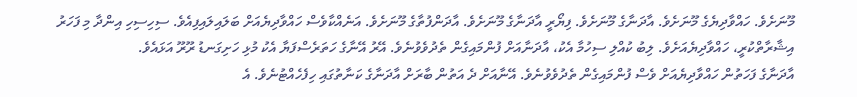މޫނަށެވެ. ހައްވާދިޔެގެ މޫނަށެވެ. އާދަނާގެ މޫނަށެވެ. ފިޔޯރީ އާދަނާގެ މޫނަށެވެ. އާދަންފުތާގެ މޫނަށެވެ. އަނެއްކާވެސް ހައްވާދިޔެއަށް ބަލައިލައިފިއެވެ. ސިހިސިހި އިންދާ މި ފަހަރު އިޝާރާތްކުރީ، ހައްވާދިޔެއަށެވެ. ލިބު ކުއްލި ސިހުމާ އެކު، އާދަނާއަށް ފުންމައިގެން ތެދުވެވުނެވެ. އޭރު އޭނާގެ ހަތަރެސްފަޔާ އެކު މުޅި ހަށިގަނޑު ރޫރޫ އަޅައެވެ.
އާދަނާގެ ފަހަތުން ހައްވާދިޔެއަށް ވެސް ފުންމައިގެން ތެދުވެވުނެވެ. އޭނާއަށް ދެ އަތުން ބާރަށް އާދަނާގެ ކަނާތުގައި ހިފެހެއްޓުނެވެ. އެ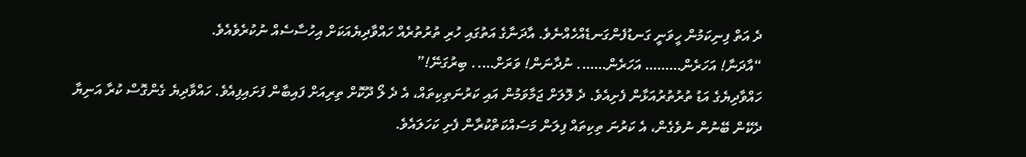ދެ އަތް ފިނިކަމުން ހީވަނީ ގަނޑުފެންގަނޑެއްހެއްނެވެ. އާދަނާގެ އަތުގައި ހުރި ތުރުތުރެއް ހައްވާދިޔެއަކަށް އިހުސާސެއް ނުކުރެވެއެވެ.
“އާދަނާ! އަހަރެން……… އަހަރެން……. ނުދާނަން! ވަރަށް….. ބިރުގަނޭ!”
ހައްވާދިޔެގެ އަޑު ތުރުތުރުއަޅާން ފެށިއެވެ. ދެ ލޮލަށް ޖަމާވަމުން އައި ކަރުނަތިކިތައް، އެ ދެ ލޯ ދޫކޮށް ތިރިއަށް ފައިބާން ފަށައިފިއެވެ. ހައްވާދިޔެ ގެންގޮސް ކުރާ އަނިޔާ ދެކޭން ބޭނުން ނުވެގެން، އެ ކަރުނަ ތިކިތައް ފިލަން މަސައްކަތްކުރާން ފެށި ކަހަލައެވެ.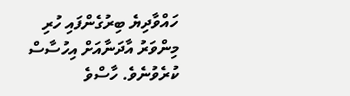ހައްވާދިޔެ ބިރުގެންފައި ހުރި މިންވަރު އާދަނާއަށް އިހުސާސް ކުރެވުނެވެ. ހާސްވެ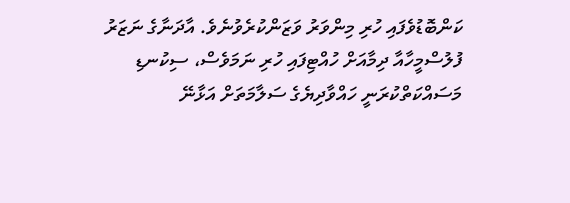ކަންބޮޑުވެފައި ހުރި މިންވަރު ވަޒަންކުރެވުނެވެ. އާދަނާގެ ނަޒަރު ފުލުސްމީހާއާ ދިމާއަށް ހުއްޓިފައި ހުރި ނަމަވެސް، ސިކުނޑި މަސައްކަތްކުރަނީ ހައްވާދިޔެގެ ސަލާމަތަށް އަޅާނޭ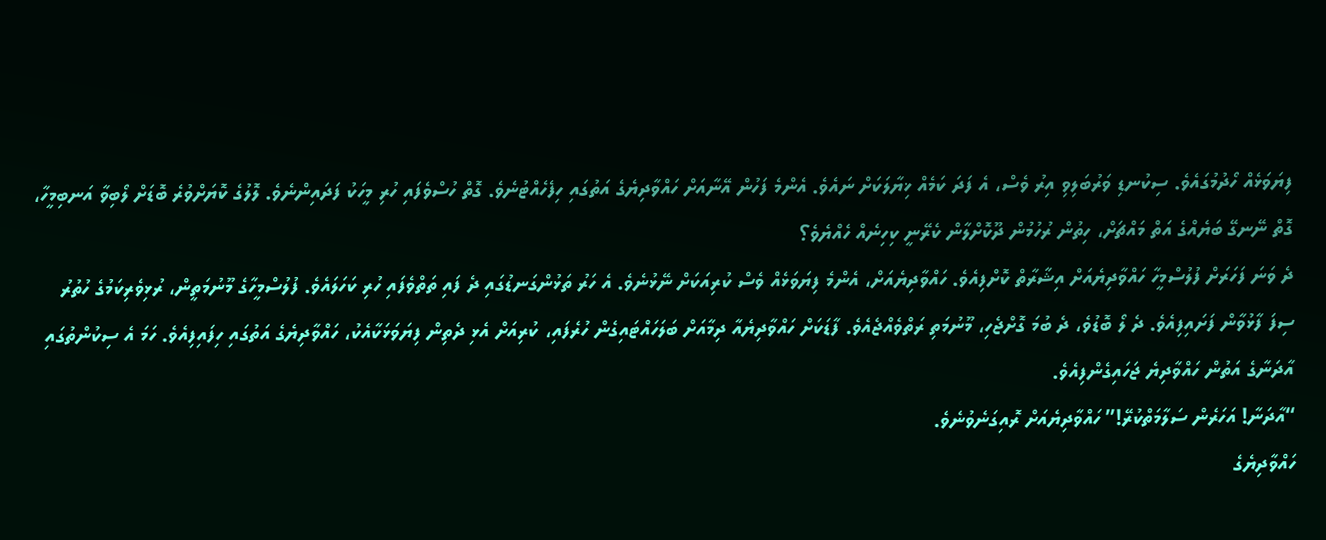ފިޔަވަޅެއް ހޯދުމުގައެވެ. ސިކުނޑި ވަރުބަލިވި އިރު ވެސް، އެ ފަދަ ކަމެއް ޚިޔާލަކަށް ނައެވެ. އެންމެ ފަހުން އޭނާއަށް ހައްވާދިޔެގެ އަތުގައި ހިފެހެއްޓުނެވެ. ގޮތް ހުސްވެފައި ހުރި މީހަކު ފަދައިންނެވެ. ލޮލުގެ ކޮޔަށްވުރެ ބޮޑަށް ލޯބިވާ އަނބިމީހާ، ގޮތް ނޭނގޭ ބަޔެއްގެ އަތް މައްޗަށް، ހިތުން ރުހުމުން ދޫކޮށްލާން ކެރޭނީ ކިހިނެއް ހެއްޔެވެ؟
ދެ ވަނަ ފަހަރަށް ފުލުސްމީހާ ހައްވާދިޔެއަށް އިޝާރާތް ކޮށްފިއެވެ. ހައްވާދިޔެއަށް، އެންމެ ފިޔަވަޅެއް ވެސް ކުރިއަކަށް ނޭޅުނެވެ. އެ ހަރު ތަޅުންގަނޑުގައި ދެ ފައި ތަތްވެފައި ހުރި ކަހަލައެވެ. ފުލުސްމީހާގެ މޫނުމަތީން، ރުޅިވެރިކަމުގެ ހުތުރު ސިފަ ފާޅުވާން ފަށައިފިއެވެ. ދެ ލޯ ބޮޑުވެ، ދެ ބުމަ ގޮށްޖެހި، މޫނުމަތި ރަތްވެއްޖެއެވެ. ފާޑަކަށް ހައްވާދިޔެއާ ދިމާއަށް ބަލަހައްޓައިގެން ހުރެފައި، ކުރިއަށް އެޅި ދެތިން ފިޔަވަޅަކާއެކު، ހައްވާދިޔެގެ އަތުގައި ހިފައިފިއެވެ. ހަމަ އެ ސިކުންތުގައި އާދަނާގެ އަތުން ހައްވާދިޔެ ޖަހައިގެންފިއެވެ.
“އާދަނާ! އަހަރެން ސަލާމަތްކުރޭ!” ހައްވާދިޔެއަށް ރޮއިގަނެވުނެވެ.
ހައްވާދިޔެގެ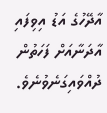އާދޭހުގެ އަޑު އިވިފައި އާދަނާއަށް ފަހަތުން ދުއްވައިގަނެވުނެވެ.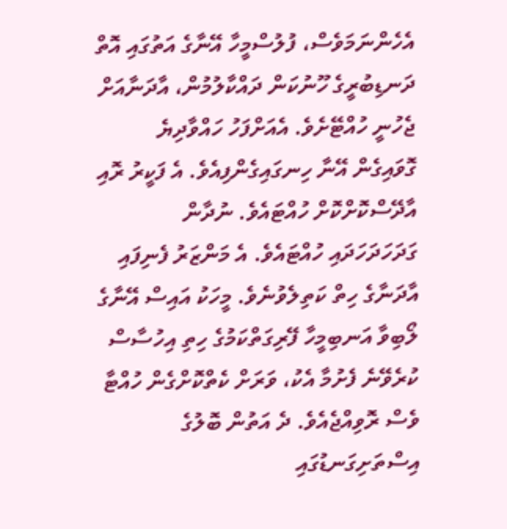އެހެންނަމަވެސް، ފުލުސްމީހާ އޭނާގެ އަތުގައި އޮތް ދަނޑިބުރީގެ ހޫނުކަން ދައްކާލުމުން، އާދަނާއަށް ޖެހުނީ ހުއްޓޭށެވެ. އެއަށްފަހު ހައްވާދިޔެ ގޮވައިގެން އޭނާ ހިނގައިގެންފިއެވެ. އެ ފަކީރު ރޮއި އާދޭސްކޮށްކޮށް ހުއްޓައެވެ. ނުދާން ގަދަހަދަހަދައި ހުއްޓައެވެ. އެ މަންޒަރު ފެނިފައި އާދަނާގެ ހިތް ކަތިލެވުނެވެ. މީހަކު އައިސް އޭނާގެ ލޯބިވާ އަނބިމީހާ ފޭރިގަތްކަމުގެ ހިތި އިހުސާސް ކުރެވޭނެ ފެށުމާ އެކު، ވަރަށް ކެތްކޮށްގެން ހުއްޓާ ވެސް ރޮވިއްޖެއެވެ. ދެ އަތުން ބޮލުގެ އިސްތަށިގަނޑުގައި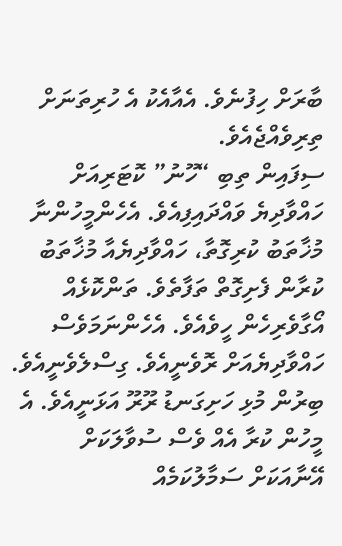ބާރަށް ހިފުނެވެ. އެއާއެކު އެ ހުރިތަނަށް ތިރިވެއްޖެއެވެ.
ސިފައިން ތިބި “ހޫނު” ކޮޓަރިއަށް ހައްވާދިޔެ ވައްދައިފިއެވެ. އެހެންމީހުންނާ މުޚާތަބު ކުރިގޮތާ، ހައްވާދިޔެއާ މުޚާތަބު ކުރާން ފެށިގޮތް ތަފާތެވެ. ތަންކޮޅެއް އޯގާވެރިހެން ހީވެއެވެ. އެހެންނަމަވެސް ހައްވާދިޔެއަށް ރޮވެނީއެވެ. ގިސްލެވެނީއެވެ. ބިރުން މުޅި ހަށިގަނޑު ރޫރޫ އަޅަނީއެވެ. އެ މީހުން ކުރާ އެއް ވެސް ސުވާލަކަށް އޭނާއަކަށް ސަމާލުކަމެއް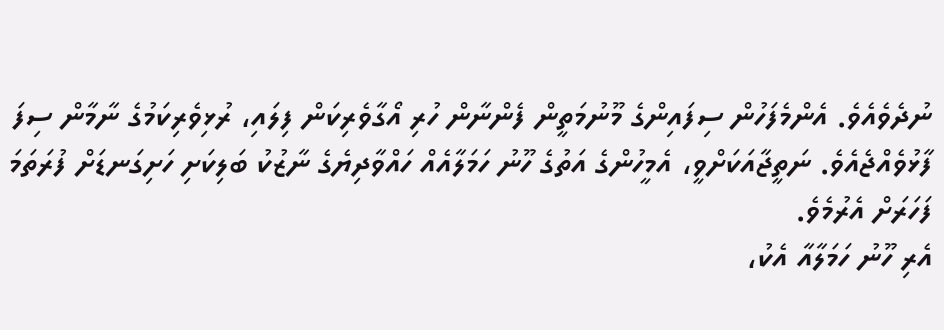ނުދެވެއެވެ. އެންމެފަހުން ސިފައިންގެ މޫނުމަތީން ފެންނާން ހުރި އޯގާވެރިކަން ފިލައި، ރުޅިވެރިކަމުގެ ނާމާން ސިފަ ފާޅުވެއްޖެއެވެ. ނަތީޖާއަކަށްވީ، އެމީހުންގެ އަތުގެ ހޫނު ހަމަލާއެއް ހައްވާދިޔެގެ ނާޒުކު ބަލިކަށި ހަށިގަނޑަށް ފުރަތަމަ ފަހަރަށް އެރުމެވެ.
އެރި ހޫނު ހަމަލާއާ އެކު،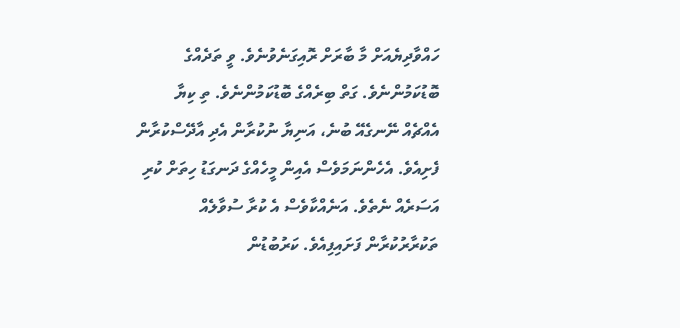ހައްވާދިޔެއަށް މާ ބާރަށް ރޮއިގަނެވުނެވެ. ވީ ތަދެއްގެ ބޮޑުކަމުންނެވެ. ގަތް ބިރެއްގެ ބޮޑުކަމުންނެވެ. ތި ކިޔާ އެއްޗެއް ނޭނގެއޭ ބުނެ، އަނިޔާ ނުކުރާން އެދި އާދޭސްކުރާން ފެށިއެވެ. އެހެންނަމަވެސް އެއިން މީހެއްގެ ދަނގަޑު ހިތަށް ކުރި އަސަރެއް ނެތެވެ. އަނެއްކާވެސް އެ ކުރާ ސުވާލެއް ތަކުރާރުކުރާން ފަށައިފިއެވެ. ކަރުބުޑުން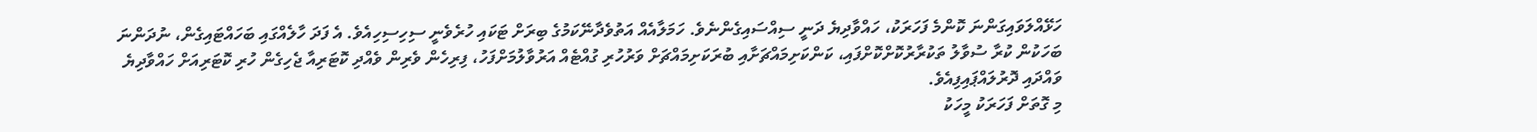ހަޅޭއްލަވައިގަންނަ ކޮންމެ ފަހަރަކު، ހައްވާދިޔެ ދަނީ ސިއްސައިގެންނެވެ. ހަމަލާއެއް އަތުވެދާނޭކަމުގެ ބިރަށް ޓަކައި ހުރެވެނީ ސިހިސިހިއެވެ. އެ ފަދަ ހާލެއްގައި ބަހައްޓައިގެން، ނުދަންނަ ބަހަކުން ކުރާ ސުވާލު ތަކުރާރުކޮށްކޮށްފައި، ކަންކަށިމައްޗަށާއި ބުރަކަށިމައްޗަށް ވަރުހުރި ގުއްޓެއް އަރުވާލުމަށްފަހު، ފިރިހެން ވެރިން ވެއްދި ކޮޓަރިއާ ޖެހިގެން ހުރި ކޮޓަރިއަށް ހައްވާދިޔެ ވައްދައި ދޮރުލައްޕައިފިއެވެ.
މި ގޮތަށް ފަހަރަކު މީހަކު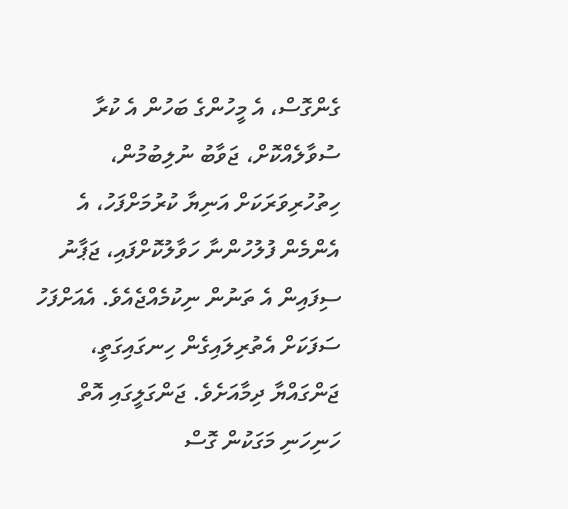ގެންގޮސް، އެ މީހުންގެ ބަހުން އެ ކުރާ ސުވާލެއްކޮށް، ޖަވާބު ނުލިބުމުން، ހިތުހުރިވަރަކަށް އަނިޔާ ކުރުމަށްފަހު، އެ އެންމެން ފުލުހުންނާ ހަވާލުކޮށްފައި، ޖަޕާނު ސިފައިން އެ ތަނުން ނިކުމެއްޖެއެވެ. އެއަށްފަހު ސަފަކަށް އެތުރިލައިގެން ހިނގައިގަތީ، ޖަންގައްޔާ ދިމާއަށެވެ. ޖަންގަލީގައި އޮތް ހަނިހަނި މަގަކުން ގޮސް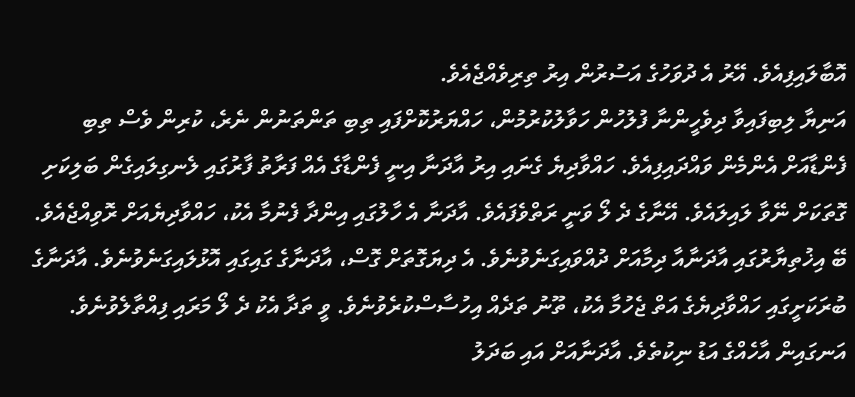އޮބާލައިފިއެވެ. އޭރު އެ ދުވަހުގެ އަސުރުން އިރު ތިރިވެއްޖެއެވެ.
އަނިޔާ ލިބިފައިވާ ދިވެހީންނާ ފުލުހުން ހަވާލުކުރުމުން، ހައްޔަރުކޮށްފައި ތިބި ތަންތަނުން ނެރެ، ކުރިން ވެސް ތިބި ފެންޑާއަށް އެންމެން ވައްދައިފިއެވެ. ހައްވާދިޔެ ގެނައި އިރު އާދަނާ އިނީ ފެންޑާގެ އެއް ފަރާތު ފާރުގައި ލެނގިލައިގެން ބަލިކަށި ގޮތަކަށް ނޭވާ ލައިލައެވެ. އޭނާގެ ދެ ލޯ ވަނީ ރަތްވެފައެވެ. އާދަނާ އެ ހާލުގައި އިންދާ ފެނުމާ އެކު، ހައްވާދިޔެއަށް ރޮވިއްޖެއެވެ. ބޭ އިޚުތިޔާރުގައި އާދަނާއާ ދިމާއަށް ދުއްވައިގަނެވުނެވެ. އެ ދިޔަގޮތަށް ގޮސް، އާދަނާގެ ގައިގައި އޮޅުލައިގަނެވުނެވެ. އާދަނާގެ ބުރަކަށީގައި ހައްވާދިޔެގެ އަތް ޖެހުމާ އެކު، ތޫނު ތަދެއް އިހުސާސްކުރެވުނެވެ. ވީ ތަދާ އެކު ދެ ލޯ މަރައި ފިއްތާލެވުނެވެ. އަނގައިން އާހެއްގެ އަޑު ނިކުތެވެ. އާދަނާއަށް އައި ބަދަލު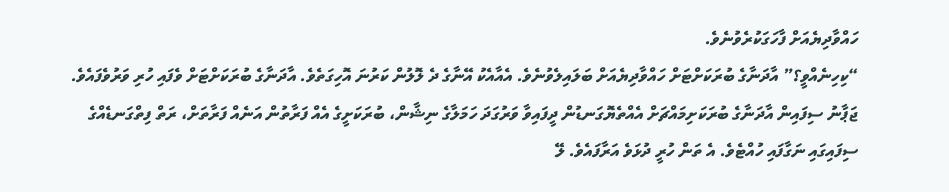ހައްވާދިޔެއަށް ފާހަގަކުރެވުނެވެ.
“ކިހިނެއްވީ؟” އާދަނާގެ ބުރަކަށްޓަށް ހައްވާދިޔެއަށް ބަލައިލެވުނެވެ. އެއާއެކު އޭނާގެ ދެ ލޮލުން ކަރުނަ އޮހިގަތެވެ. އާދަނާގެ ބުރަކަށްޓަށް ވެފައި ހުރި ވަރުވެފައެވެ. ޖަޕާނު ސިފައިން އާދަނާގެ ބުރަކަށިމައްޗަށް އެއްތެޔޮގަނޑުން ދީފައިވާ ވަރުގަދަ ހަމަލާގެ ނިޝާން، ބުރަކަށީގެ އެއް ފަރާތުން އަނެއް ފަރާތަށް، ރަތް ފިތްގަނޑެއްގެ ސިފައިގައި ނަގާފައި ހުއްޓެވެ. އެ ތަން ހުރީ ދުޅަވެ އަރާފައެވެ. ލޭ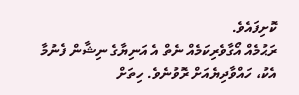ކޮށިފައެވެ.
ރަޙުމެއް އޯގާވެރިކަމެއް ނެތް އެ އަނިޔާގެ ނިޝާން ފެނުމާ އެކު، ހައްވާދިޔެއަށް ރޮވުނެވެ. ހިތަށް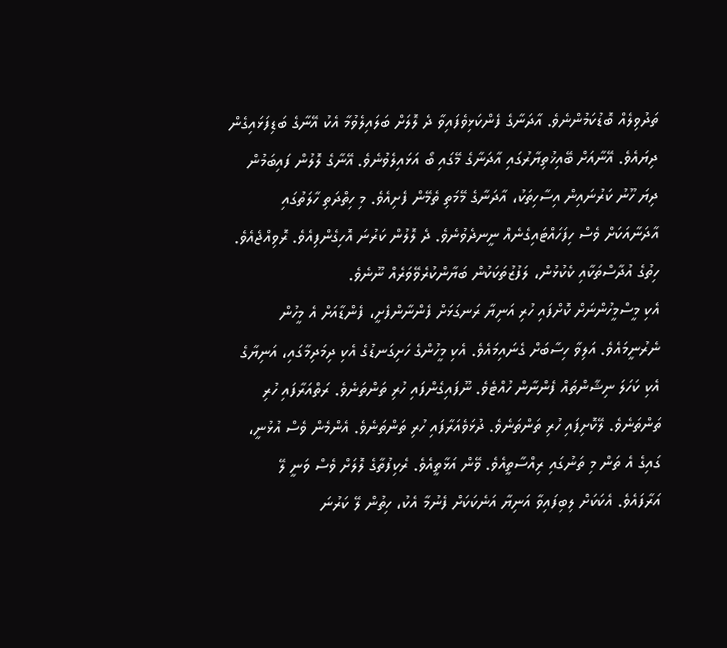ތަދުވިލެއް ބޮޑުކަމުންނެވެ. އާދަނާގެ ފެންކަޅިވެފައިވާ ދެ ލޮލަށް ބަލައިލެވުމާ އެކު އޭނާގެ ބަޑިފަޅައިގެން ދިޔައެވެ. އޭނާއަށް ބޭއިޚުތިޔާރުގައި އާދަނާގެ މޭގައި ބޯ އަޅައިލެވުނެވެ. އޭނާގެ ލޮލުން ފައިބަމުން ދިޔަ ހޫނު ކަރުނައިން އިސާހިތަކު، އާދަނާގެ މޭމަތި ތެމޭން ފެށިއެވެ. މި ހިތްދަތި ހާލަތުގައި އާދަނާއަކަށް ވެސް ހިފަހައްޓައިގެނެއް ނީނދެވުނެވެ. ދެ ލޮލުން ކަރުނަ އޮހިގެންފިއެވެ. ރޮވިއްޖެއެވެ. ހިތުގެ އުދާސްތަކާއި ކެކުޅުން، ލަފުޒުތަކަކުން ބަޔާންކުރެވޭވަރެއް ނޫނެވެ.
އެކި މީސްމީހުންނަށް ކޮށްފައި ހުރި އަނިޔާ ރަނގަޅަށް ފެންނާންފެށީ، ފެންޑާއަށް އެ މީހުން ނެރުނީމައެވެ. އަލިވާ ހިސާބަށް ގެނައިމައެވެ. އެކި މީހުންގެ ހަށިގަނޑުގެ އެކި ދިމަދިމާގައި، އަނިޔާގެ އެކި ކަހަލަ ނިޝާންތައް ފެންނާން ހުއްޓެވެ. ނޫފައިގެންފައި ހުރި ތަންތަނެވެ. ރަތްއަރާފައި ހުރި ތަންތަނެވެ. ލޭކޮށިފައި ހުރި ތަންތަނެވެ. ދުޅަވެއަރާފައި ހުރި ތަންތަނެވެ. އެންމެން ވެސް އުޅުނީ، ގައިގެ އެ ތަން މި ތަނުގައި ރިއްސާތީއެވެ. ވޭން އަޅާތީއެވެ. ރެކިފުތާގެ ލޮލަށް ވެސް ވަނީ ލޭ އަރާފައެވެ. އެކަކަށް ލިބިފައިވާ އަނިޔާ އަނެކަކަށް ފެނުމާ އެކު، ހިތުން ލޭ ކަރުނަ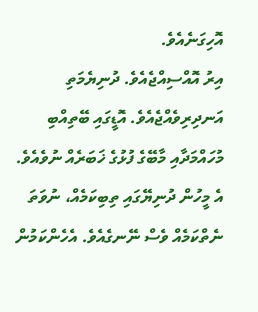އޮހިގަނެއެވެ.
އިރު އޮއްސިއްޖެއެވެ. ދުނިޔެމަތި އަނދިރިވެއްޖެއެވެ. އޮޑީގައި ބޭތިއްބި މުހައްމަދާއި މާބޭގެ ފުޅުގެ ޚަބަރެއް ނުވެއެވެ. އެ މީހުން ދުނިޔޭގައި ތިބިކަމެއް، ނުވަތަ ނެތްކަމެއް ވެސް ނޭނގެއެވެ. އެހެންކަމުން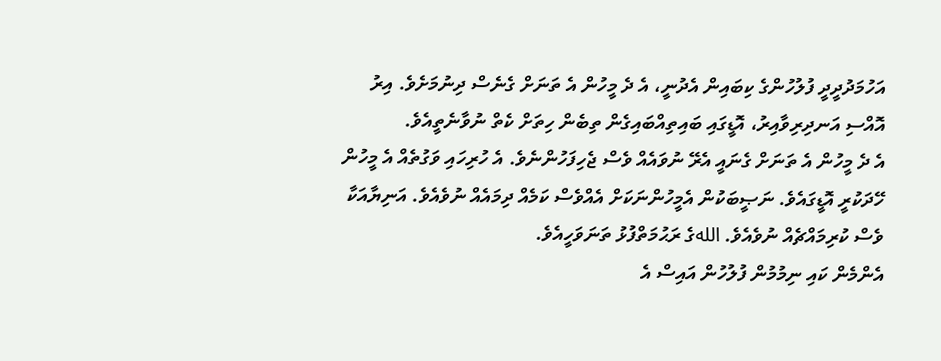އަހުމަދުދީދީ ފުލުހުންގެ ކިބައިން އެދުނީ، އެ ދެ މީހުން އެ ތަނަށް ގެނެސް ދިނުމަށެވެ. އިރު އޮއްސި އަނދިރިވާއިރު، އޮޑީގައި ބައިތިއްބައިގެން ތިބެން ހިތަށް ކެތް ނުވާނެތީއެވެ.
އެ ދެ މީހުން އެ ތަނަށް ގެނައީ އެރޭ ނުވައެއް ވެސް ޖެހިފަހުންނެވެ. އެ ހުރިހައި ވަގުތެއް އެ މީހުން ހޭދަކުރީ އޮޑީގައެވެ. ނަޞީބަކުން އެމީހުންނަކަށް އެއްވެސް ކަމެއް ދިމައެއް ނުވެއެވެ. އަނިޔާއަކާ ވެސް ކުރިމައްޗެއް ނުވެއެވެ. اللهގެ ރަޙުމަތްފުޅު ތަނަވަހީއެވެ.
އެންމެން ކައި ނިމުމުން ފުލުހުން އައިސް އެ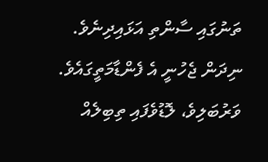ތަނުގައި ސާންތި އަޅައިދިނެވެ. ނިދަން ޖެހުނީ އެ ފެންޑާމަތީގައެވެ. ވަރުބަލިވެ، ލޮޑުވެފައި ތިބިލެއް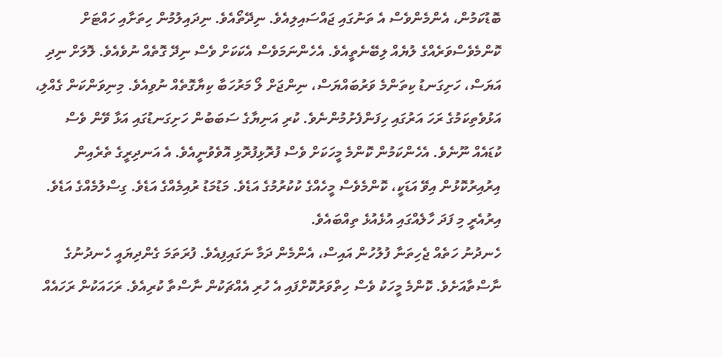ބޮޑުކަމުން، އެންމެންވެސް އެ ތަނުގައި ޖައްސައިލިއެވެ. ނިދޭތޯއެވެ. ނިދައިލުމުން ހިތަށާއި ހައްޓަށް ކޮންމެވެސްވަރެއްގެ ލުޔެއް ލިބޭނެތީއެވެ. އެހެންނަމަވެސް އެކަކަށް ވެސް ނިދޭ ގޮތެއް ނުވެއެވެ. ލޮލަށް ނިދި އަޔަސް، ހަށިގަނޑު ކިތަންމެ ވަރުބައްޔަސް، ނިންޖަށް ލޯ މަރުހަބާ ކިޔާގޮތެއް ނުވިއެވެ. މިނިވަންކަން ގެއްލި، އަޅުވެތިކަމުގެ ރަހަ އަރުގައި ހިފަންފެށުމުންނެވެ. ކުރި އަނިޔާގެ ސަބަބުން ހަށިގަނޑުގައި އަޅާ ވޭން ވެސް ކުޑައެއް ނޫނެވެ. އެހެންކަމުން ކޮންމެ މީހަކަށް ވެސް ފުރޮޅިފުރޮޅި އޮވެވުނީއެވެ. އެ އަނދިރީގެ ތެރެއިން އިރުއިރުކޮޅުން އިވޭ އަޑަކީ، ކޮންމެވެސް މީހެއްގެ ކުކުރުމުގެ އަޑެވެ. މަޑުމަޑު ރުއިމެއްގެ އަޑެވެ. ގިސްލުމެއްގެ އަޑެވެ. އިރުއެރީ މި ފަދަ ހާލެއްގައި އުޅެއުޅެ ތިއްބައެވެ.
ހެނދުނު ހަތެއް ޖެހިތަނާ ފުލުހުން އައިސް، އެންމެން ދަމާ ނަގައިފިއެވެ. ފުރަތަމަ ގެންދިޔައީ ހެނދުނުގެ ނާސްތާއަށެވެ. ކޮންމެ މީހަކު ވެސް ހިތްވަރުކޮށްފައި އެ ހުރި އެއްޗަކުން ނާސްތާ ކުރިއެވެ. ރަހައަކުން ރަހައެއް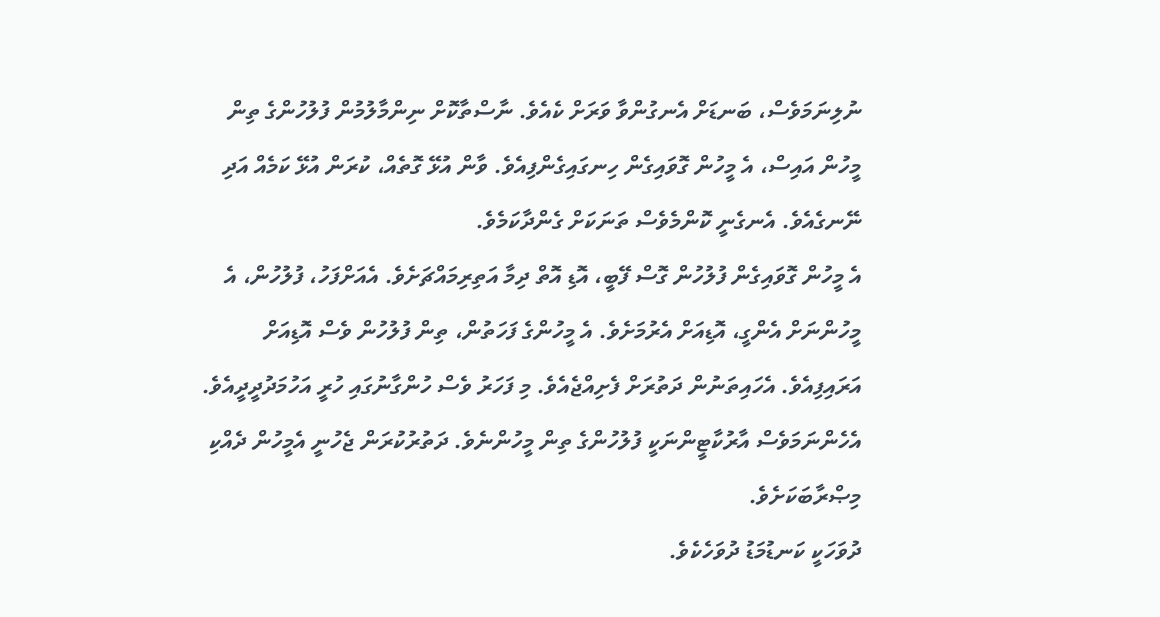ނުލިނަމަވެސް، ބަނޑަށް އެނގުންވާ ވަރަށް ކެއެވެ. ނާސްތާކޮށް ނިންމާލުމުން ފުލުހުންގެ ތިން މީހުން އައިސް، އެ މީހުން ގޮވައިގެން ހިނގައިގެންފިއެވެ. ވާން އުޅޭ ގޮތެއް، ކުރަން އުޅޭ ކަމެއް އަދި ނޭނގެއެވެ. އެނގެނީ ކޮންމެވެސް ތަނަކަށް ގެންދާކަމެވެ.
އެ މީހުން ގޮވައިގެން ފުލުހުން ގޮސް ފޭބީ، އޮޑި އޮތް ދިމާ އަތިރިމައްޗަށެވެ. އެއަށްފަހު، ފުލުހުން، އެ މީހުންނަށް އެންގީ، އޮޑިއަށް އެރުމަށެވެ. އެ މީހުންގެ ފަހަތުން، ތިން ފުލުހުން ވެސް އޮޑިއަށް އަރައިފިއެވެ. އެހައިތަނުން ދަތުރަށް ފެށިއްޖެއެވެ. މި ފަހަރު ވެސް ހުންގާނުގައި ހުރީ އަހުމަދުދީދީއެވެ. އެހެންނަމަވެސް އާރުކާޓީންނަކީ ފުލުހުންގެ ތިން މީހުންނެވެ. ދަތުރުކުރަން ޖެހުނީ އެމީހުން ދެއްކި މިޞްރާބަކަށެވެ.
ދުވަހަކީ ކަނޑުމަޑު ދުވަހެކެވެ.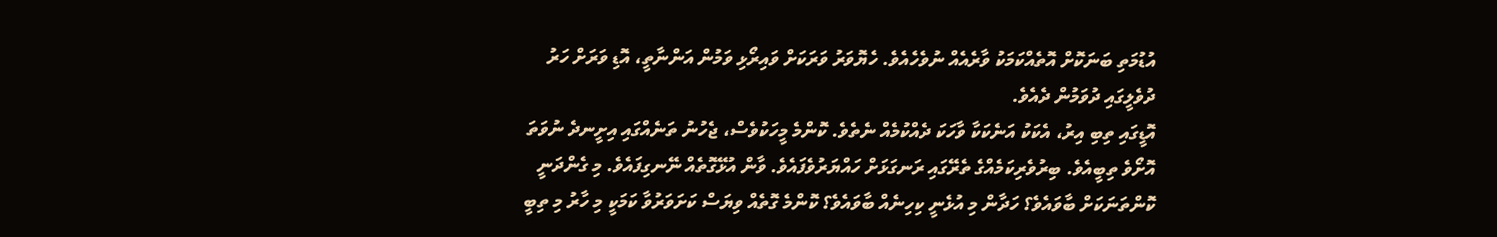އުޑުމަތި ބަނަކޮށް އޮތެއްކަމަކު ވާރެއެއް ނުވެހެއެވެ. ހެޔޮވަރު ވަރަކަށް ވައިރޯޅި ވަމުން އަންނާތީ، އޮޑި ވަރަށް ހަރު ދުވެލީގައި ދުވަމުން ދެއެވެ.
އޮޑީގައި ތިބި އިރު، އެކަކު އަނެކަކާ ވާހަކަ ދެއްކުމެއް ނެތެވެ. ކޮންމެ މީހަކުވެސް، ޖެހުނު ތަނެއްގައި އިށީނދެ ނުވަތަ އޮށޯވެ ތިބީއެވެ. ބިރުވެރިކަމެއްގެ ތެރޭގައި ރަނގަޅަށް ހައްޔަރުވެފައެވެ. ވާން އުޅޭގޮތެއް ނޭނގިފައެވެ. މި ގެންދަނީ ކޮންތަނަކަށް ބާވައެވެ؟ ހަދާން މި އުޅެނީ ކިހިނެއް ބާވައެވެ؟ ކޮންމެ ގޮތެއް ވިޔަސް ކަށަވަރުވާ ކަމަކީ މި ހާރު މި ތިބީ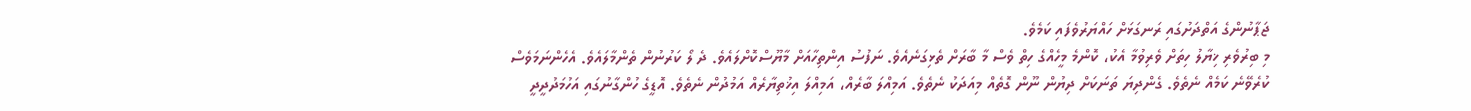ޖަޕާނުންގެ އަތްދަށުގައި ރަނގަޅަށް ހައްޔަރުވެފައި ކަމެވެ.
މި ބިރުވެރި ޚިޔާލު ހިތަށް ވެރިވުމާ އެކު، ކޮންމެ މީހެއްގެ ހިތް ވެސް މާ ބާރަށް ތެޅިގަނެއެވެ. ނަފުސު އިންތިހާއަށް މާޔޫސްކޮށްލައެވެ. ދެ ލޯ ކަރުނުން ތެންމާލައެވެ. އެހެންނަމަވެސް ކުރެވޭނެ ކަމެއް ނެތެވެ. ގެންދިޔަ ތަނަކަށް ދިޔުން ނޫން ގޮތެއް މިއަދަކު ނެތެވެ. އަމިއްލަ ބާރެއް، އަމިއްލަ އިޚުތިޔާރެއް އަމުދުން ނެތެވެ. އޮޑީގެ ހުންގާނުގައި އަހުމަދުދީދީ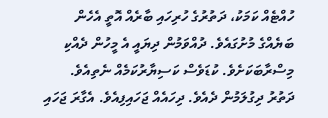ހުއްޓެއް ކަމަކު، ދަތުރުގެ ހުރިހައި ބާރެއް އޮތީ އެހެން ބަޔެއްގެ މުށުގައެވެ. ދުއްވަމުން ދިޔައީ އެ މީހުން ދެއްކި މިސްރާބަކަށެވެ. ކުޑަވެސް ކަސިޔާރުކަމެއް ނެތިއެވެ.
ދަތުރު ދިގުލަމުން ދެއެވެ. ދިހައެއް ޖަހައިފިއެވެ. އެގާރަ ޖަހައި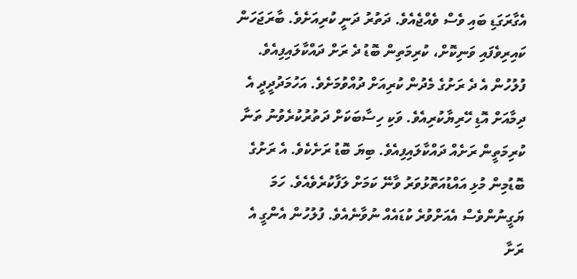އެގާރަގަޑި ބައި ވެސް ވެއްޖެއެވެ. ދަތުރު ދަނީ ކުރިއަށެވެ. ބާރަޖަހަން ކައިރިވެފައި ވަނިކޮށް، ކުރިމަތިން ބޮޑު ދެ ރަށް ދައްކާލައިފިއެވެ. ފުލުހުން އެ ދެ ރަށުގެ މެދުން ކުރިއަށް ދުއްވުމަށެވެ. އަހުމަދުދީދީ އެ ދިމާއަށް އޮޑި ހޭރިޔާކުރިއެވެ. ވަކި ހިސާބަކަށް ދަތުރުކުރެވުނު ތަނާ ކުރިމަތީން ރަށެއް ދައްކާލައިފިއެވެ. ބިޔަ ބޮޑު ރަށެކެވެ. އެ ރަށުގެ ބޮޑުމިން މުޅި އައްޑުއަތޮޅުވަރު ވާނޭ ކަމަށް ލަފާކުރެވެއެވެ. ހަމަ ޔަގީނުންވެސް އެއަށްވުރެ ކުޑައެއް ނުވާނެއެވެ. ފުލުހުން އެންގީ އެ ރަށާ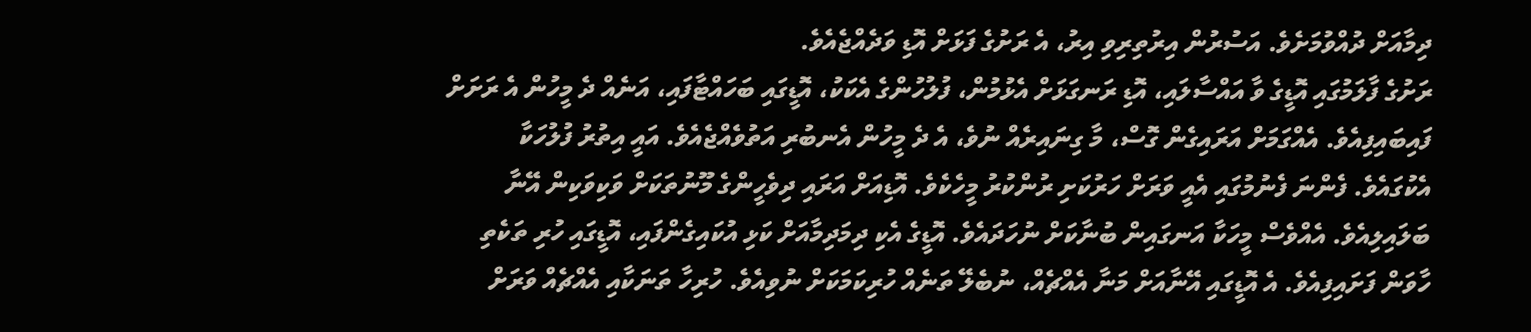ދިމާއަށް ދުއްވުމަށެވެ. އަސުރުން އިރުތިރިވި އިރު، އެ ރަށުގެ ފަޅަށް އޮޑި ވަދެއްޖެއެވެ.
ރަށުގެ ފާލަމުގައި އޮޑީގެ ވާ އައްސާލައި، އޮޑި ރަނގަޅަށް އެޅުމުން، ފުލުހުންގެ އެކަކު، އޮޑީގައި ބަހައްޓާފައި، އަނެއް ދެ މީހުން އެ ރަށަށް ފައިބައިފިއެވެ. އެއްގަމަށް އަރައިގެން ގޮސް، މާ ގިނައިރެއް ނުވެ، އެ ދެ މީހުން އެނބުރި އަތުވެއްޖެއެވެ. އައީ އިތުރު ފުލުހަކާ އެކުގައެވެ. ފެންނަ ފެނުމުގައި އެއީ ވަރަށް ހަރުކަށި ރުންކުރު މީހެކެވެ. އޮޑިއަށް އަރައި ދިވެހީންގެ މޫނުތަކަށް ވަކިވަކިން އޭނާ ބަލައިލިއެވެ. އެއްވެސް މީހަކާ އަނގައިން ބުނާކަށް ނުހަދައެވެ. އޮޑީގެ އެކި ދިމަދިމާއަށް ކަޅި އުކައިގެންފައި، އޮޑީގައި ހުރި ތަކެތި ހާވަން ފަށައިފިއެވެ. އެ އޮޑީގައި އޭނާއަށް މަނާ އެއްޗެއް، ނުބެލޭ ތަނެއް ހުރިކަމަކަށް ނުވިއެވެ. ހުރިހާ ތަނަކާއި އެއްޗެއް ވަރަށް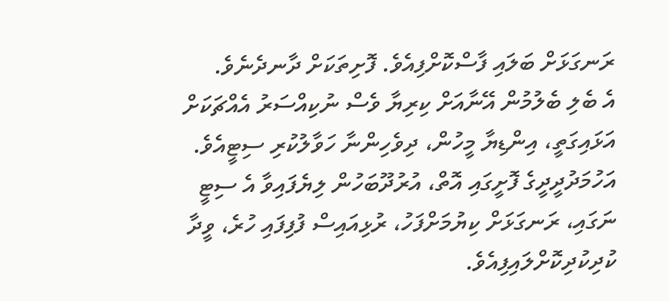ރަނގަޅަށް ބަލައި ފާސްކޮށްފިއެވެ. ފޮށިތަކަށް ދާނދެނެވެ.
އެ ބެލި ބެލުމުން އޭނާއަށް ކިރިޔާ ވެސް ނުކިއްސަރު އެއްޗަކަށް އަޅައިގަތީ، އިންޑިޔާ މީހުން، ދިވެހިންނާ ހަވާލުކުރި ސިޓީއެވެ. އަހުމަދުދީދީގެ ފޮށީގައި އޮތް، އުރުދޫބަހުން ލިޔެފައިވާ އެ ސިޓީ ނަގައި، ރަނގަޅަށް ކިޔުމަށްފަހު، ރުޅިއައިސް ފުފިފައި ހުރެ، ވީދާ ކުދިކުދިކޮށްލައިފިއެވެ.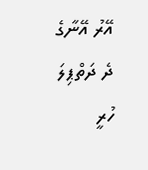އޭރު އޭނާގެ ދެ ދަތްޕިލަ ހުރީ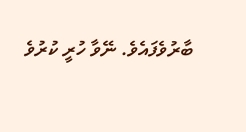ބާރުވެފައެވެ. ނޭވާ ހުރީ ކުރުވެ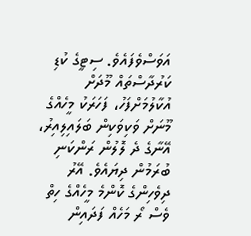އަވަސްވެފައެވެ. ސިޓީގެ ކުޑި ކަރުދާސްތައް މޫދަށް އުކާލުމަށްފަހު، ފަހަރަކު މީހެއްގެ މޫނަށް ވަކިވަކިން ބަލައިލިއިރު، އޭނާގެ ދެ ލޮލުން ރަންކަނި ބުރަމުން ދިޔައެވެ. އޭރު ދިވެހިންގެ ކޮންމެ މީހެއްގެ ހިތް ވެސް ރޯ މަހެއް ފަދައިން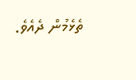ތެޅެމުން ދެއެވެ.